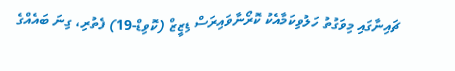ޗައިނާގައި މިވަގުތު ހަލުވިކަމާއެކު ކޮރޯނާވައިރަސް ޑިޒީޒް (ކޮވިޑް-19) ފެތުރި، ގިނަ ބައެއްގެ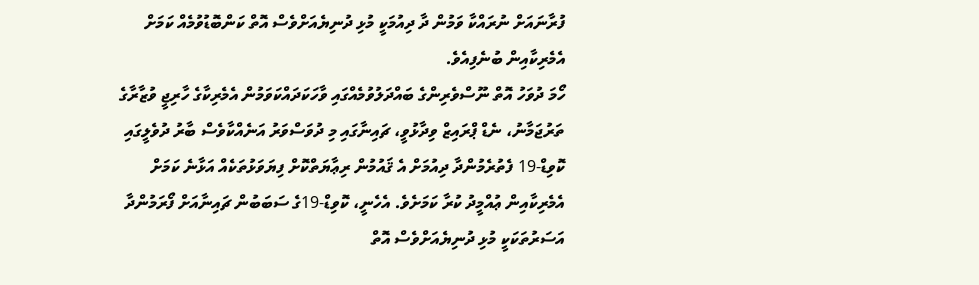ފުރާނައަށް ނުރައްކާ ވަމުން ދާ ދިއުމަކީ މުޅި ދުނިޔެއަށްވެސް އޮތް ކަންބޮޑުވުމެއް ކަމަށް އެމެރިކާއިން ބުނެފިއެވެ.
ހޯމަ ދުވަހު އޮތް ނޫސްވެރިންގެ ބައްދަލުވުމެއްގައި ވާހަކަދައްކަވަމުން އެމެރިކާގެ ހާރިޖީ ވުޒާރާގެ ތަރުޖަމާނު، ނެޑް ޕްރައިޒް ވިދާޅުވީ، ޗައިނާގައި މި ދުވަސްވަރު އަނެއްކާވެސް ބާރު ދުވެލީގައި ކޮވިޑް-19 ފެތުރެމުންދާ ދިއުމަށް އެ ޤައުމުން ރިޢާޔަތްކޮށް ފިޔަވަޅުތަކެއް އަޅާނެ ކަމަށް އެމެރިކާއިން ޢުއްމީދު ކުރާ ކަމަށެވެ. އެހެނީ، ކޮވިޑް-19ގެ ސަބަބުން ޗައިނާއަށް ފޯރަމުންދާ އަސަރުތަކަކީ މުޅި ދުނިޔެއަށްވެސް އޮތް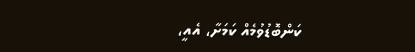ކަންބޮޑުވުމެއް ކަމަށާ، އެއީ،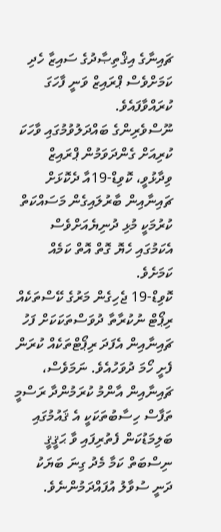ޗައިނާގެ އިޤްތިޞާދުގެ ސައިޒާ ހެދި ކަމަށްވެސް ޕްރައިޒް ވަނީ ފާހަގަ ކުރައްވާފައެވެ.
ނޫސްވެރިންގެ ބައްދަލުވުމުގައި ވާހަކަ ކުރިއަށް ގެންދަވަމުން ޕްރައިޒް ވިދާޅުވީ، ކޮވިޑް-19އާ ދެކޮޅަށް ޗައިނާއިން ބާރުލައިގެން މަސައްކަތް ކުރުމަކީ މުޅި ދުނިޔެއަށްވެސް އެކަމުގައި ހެޔޮ ގޮތް އޮތް ކަމެއް ކަމަށެވެ.
ކޮވިޑް-19 ޖެހިގެން މަރުގެ ކޭސްތަކެއް ރިޕޯޓް ނުކުރާތާ ދުވަސްތަކަކަށް ފަހު ޗައިނާއިން އެފަދަ ރިޕޯޓްތަކެއް ކުރަން ފެށީ ހޯމަ ދުވަހުއެވެ. ނަމަވެސް، ޗައިނާއިން އާންމު ކުރަމުންދާ ރަސްމީ ތަފާސް ހިސާބުތަކަކީ އެ ޤައުމުގައި ބަލިމަޑުކަން ފެތުރިފައި ވާ ޙަޤީޤީ ނިސްބަތް ކަމާ މެދު ގިނަ ބަޔަކު ދަނީ ސުވާލު އުފައްދަމުންނެވެ.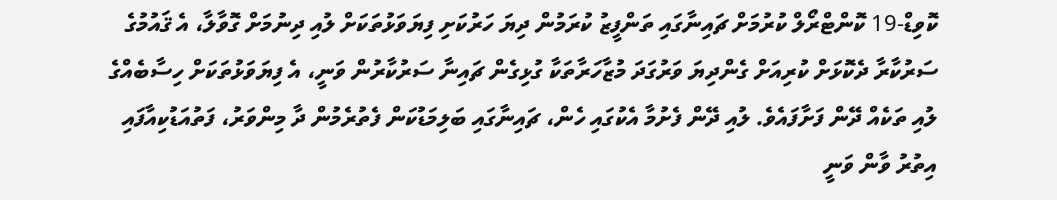ކޮވިޑް-19 ކޮންޓްރޯލް ކުރުމަށް ޗައިނާގައި ތަންފީޒު ކުރަމުން ދިޔަ ހަރުކަށި ފިޔަވަޅުތަކަށް ލުއި ދިނުމަށް ގޮވާލާ، އެ ޤައުމުގެ ސަރުކާރާ ދެކޮޅަށް ކުރިއަށް ގެންދިޔަ ވަރުގަދަ މުޒާހަރާތަކާ ގުޅިގެން ޗައިނާ ސަރުކާރުން ވަނީ، އެ ފިޔަވަޅުތަކަށް ހިސާބެއްގެ ލުއި ތަކެއް ދޭން ފަށާފައެވެ. ލުއި ދޭން ފެށުމާ އެކުގައި ހެން، ޗައިނާގައި ބަލިމަޑުކަން ފެތުރެމުން ދާ މިންވަރު، ފަތުއަޑުކިއާފައި އިތުރު ވާން ވަނީ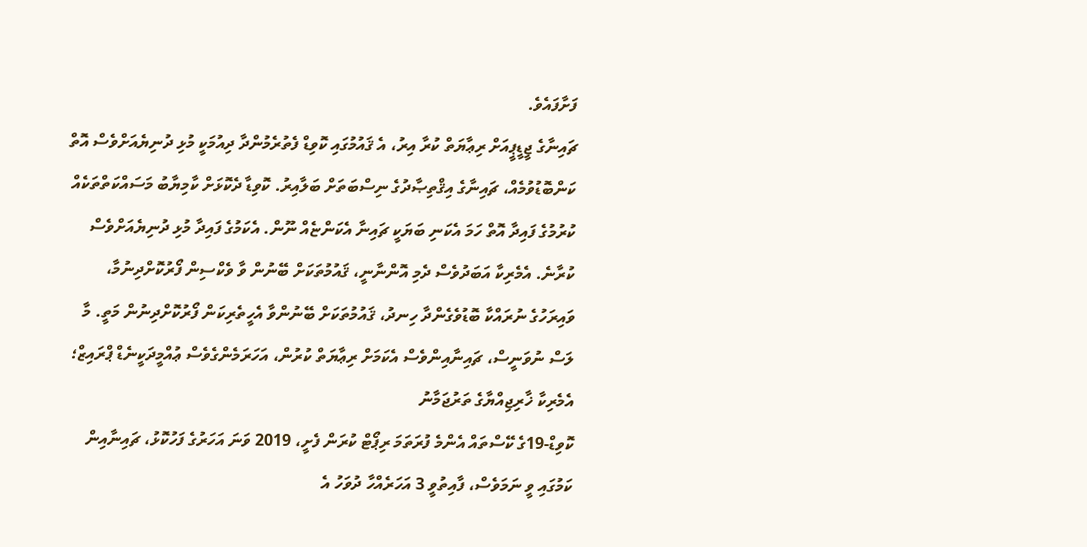ފަށާފައެވެ.
ޗައިނާގެ ޖީޑީޕީއަށް ރިޢާޔަތް ކުރާ އިރު، އެ ޤައުމުގައި ކޮވިޑް ފެތުރެމުންދާ ދިއުމަކީ މުޅި ދުނިޔެއަށްވެސް އޮތް ކަންބޮޑުވުމެއް، ޗައިނާގެ އިޤްތިޞާދުގެ ނިސްބަތަށް ބަލާއިރު. ކޮވިޑާ ދެކޮޅަށް ކާމިޔާބު މަސައްކަތްތަކެއް ކުރުމުގެ ފައިދާ އޮތް ހަމަ އެކަނި ބަޔަކީ ޗައިނާ އެކަންޏެއް ނޫން. އެކަމުގެ ފައިދާ މުޅި ދުނިޔެއަށްވެސް ކުރާނެ. އެމެރިކާ އަބަދުވެސް ދެމި އޮންނާނީ، ޤައުމުތަކަށް ބޭނުން ވާ ވެކްސިން ފޯރުކޮށްދިނުމާ، ވައިރަހުގެ ނުރައްކާ ބޮޑުވެގެންދާ ހިނދު، ޤައުމުތަކަށް ބޭނުންވާ އެހީތެރިކަން ފޯރުކޮށްދިނުން މަތީ. މާ ލަސް ނުވަނީސް، ޗައިނާއިންވެސް އެކަމަށް ރިޢާޔަތް ކުރުން، އަހަރަމެންގެވެސް ޢުއްމީދަކީނެޑް ޕްރައިޒް؛ އެމެރިކާ ޚާރިޖިއްޔާގެ ތަރުޖަމާނު
ކޮވިޑް-19ގެ ކޭސްތައް އެންމެ ފުރަތަމަ ރިޕޯޓް ކުރަން ފެށީ، 2019 ވަނަ އަހަރުގެ ފަހުކޮޅު، ޗައިނާއިން ކަމުގައި ވީ ނަމަވެސް، ފާއިތުވީ 3 އަހަރެއްހާ ދުވަހު އެ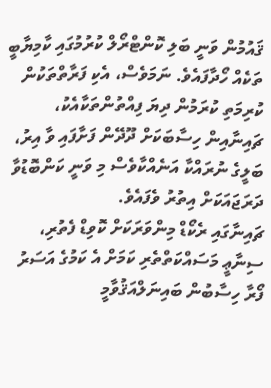ޤައުމުން ވަނީ ބަލި ކޮންޓްރޯލް ކުރުމުގައި ކާމިޔާބީ ތަކެއް ހޯދާފައެވެ. ނަމަވެސް، އެކި ފަރާތްތަކުން ކުރިމަތި ކުރަމުން ދިޔަ ފިއްތުންތަކާއެކު، ޗައިނާއިން ހިސާބަކަށް ދޫދޭން ފަށާފައި ވާ އިރު، ބަލީގެ ނުރައްކާ އަނެއްކާވެސް މި ވަނީ ކަންބޮޑުވާ ދަރަޖައަކަށް އިތުރު ވެފައެވެ.
ޗައިނާގައި ރެކޯޑް މިންވަރަކަށް ކޮވިޑް ފެތުރި، ސިނާޢީ މަސައްކަތްތެރި ކަމަށް އެ ކަމުގެ އަސަރު ފޯރާ ހިސާބުން ބައިނަލްއަޤުވާމީ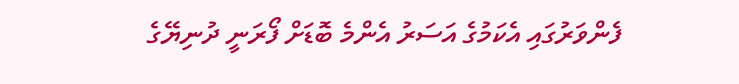ފެންވަރުގައި އެކަމުގެ އަސަރު އެންމެ ބޮޑަށް ފޯރަނީ ދުނިޔޭގެ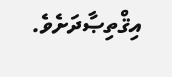އިޤްތިޞާދަށެވެ.